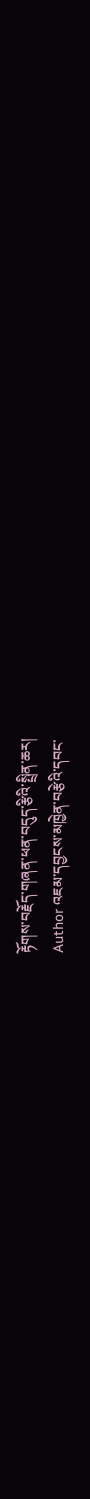རྟོགས་བརྗོད་གཞན་ཕན་བདུད་རྩིའི་སྤྲིན་ཆར།
Author འཇམ་དབྱངས་མཁྱེན་བརྩེའི་དབང་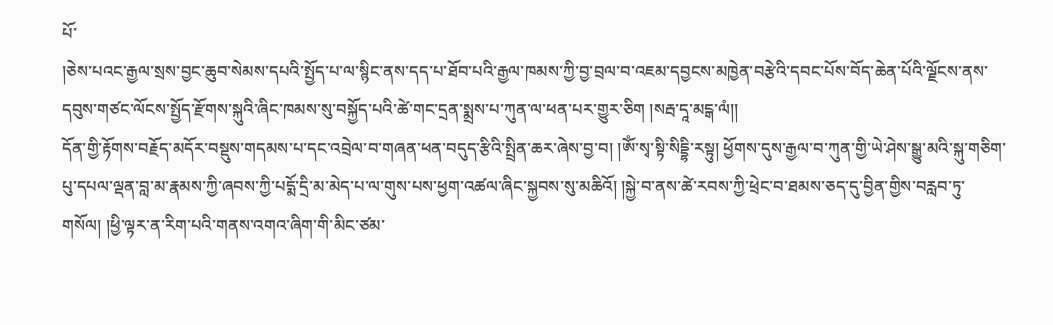པོ་
།ཅེས་པའང་རྒྱལ་སྲས་བྱང་ཆུབ་སེམས་དཔའི་སྤྱོད་པ་ལ་སྙིང་ནས་དད་པ་ཐོབ་པའི་རྒྱལ་ཁམས་ཀྱི་བྱ་བྲལ་བ་འཇམ་དབྱངས་མཁྱེན་བརྩེའི་དབང་པོས་བོད་ཆེན་པོའི་ལྗོངས་ནས་དབུས་གཙང་ལོངས་སྤྱོད་རྫོགས་སྐུའི་ཞིང་ཁམས་སུ་བསྐྱོད་པའི་ཚེ་གང་དྲན་སྨྲས་པ་ཀུན་ལ་ཕན་པར་གྱུར་ཅིག །སརྦ་དཱ་མངྒ་ལཾ།།
དོན་གྱི་རྟོགས་བརྗོད་མདོར་བསྡུས་གདམས་པ་དང་འབྲེལ་བ་གཞན་ཕན་བདུད་རྩིའི་སྤྲིན་ཆར་ཞེས་བྱ་བ། །ཨོཾ་སྭ་སྟི་སིདྡྷི་རསྟུ། ཕྱོགས་དུས་རྒྱལ་བ་ཀུན་གྱི་ཡེ་ཤེས་སྒྱུ་མའི་སྐུ་གཅིག་པུ་དཔལ་ལྡན་བླ་མ་རྣམས་ཀྱི་ཞབས་ཀྱི་པདྨོ་དྲི་མ་མེད་པ་ལ་གུས་པས་ཕྱག་འཚལ་ཞིང་སྐྱབས་སུ་མཆིའོ། །སྐྱེ་བ་ནས་ཚེ་རབས་ཀྱི་ཕྲེང་བ་ཐམས་ཅད་དུ་བྱིན་གྱིས་བརླབ་ཏུ་གསོལ། །ཕྱི་ལྟར་ན་རིག་པའི་གནས་འགའ་ཞིག་གི་མིང་ཙམ་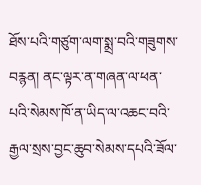ཐོས་པའི་གཙུག་ལག་སྨྲ་བའི་གཟུགས་བརྙན། ནང་ལྟར་ན་གཞན་ལ་ཕན་པའི་སེམས་ཁོ་ན་ཡིད་ལ་འཆང་བའི་རྒྱལ་སྲས་བྱང་ཆུབ་སེམས་དཔའི་ཟོལ་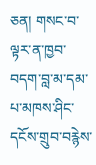ཅན། གསང་བ་ལྟར་ན་ཁྱབ་བདག་བླ་མ་དམ་པ་མཁས་ཤིང་དངོས་གྲུབ་བརྙེས་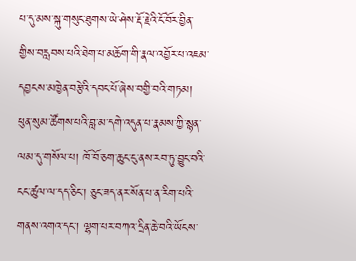པ་དུ་མས་སྐུ་གསུང་ཐུགས་ཡེ་ཤེས་རྡོ་རྗེའི་ངོ་བོར་བྱིན་གྱིས་བརླབས་པའི་ཐེག་པ་མཆོག་གི་རྣལ་འབྱོར་པ་འཇམ་དབྱངས་མཁྱེན་བརྩེའི་དབང་པོ་ཞེས་བགྱི་བའི་གཏམ། ཕུན་སུམ་ཚོགས་པའི་བླ་མ་དགེ་འདུན་པ་རྣམས་ཀྱི་སྙན་ལམ་དུ་གསོལ་པ། ཁོ་བོ་ཅག་ཆུང་ངུ་ནས་རབ་ཏུ་བྱུང་བའི་ངང་ཚུལ་ལ་དད་ཅིང་། ཅུང་ཟད་ནར་སོན་པ་ན་རིག་པའི་གནས་འགའ་དང་། ལྷག་པར་བཀའ་དྲིན་ཆེ་བའི་ཡོངས་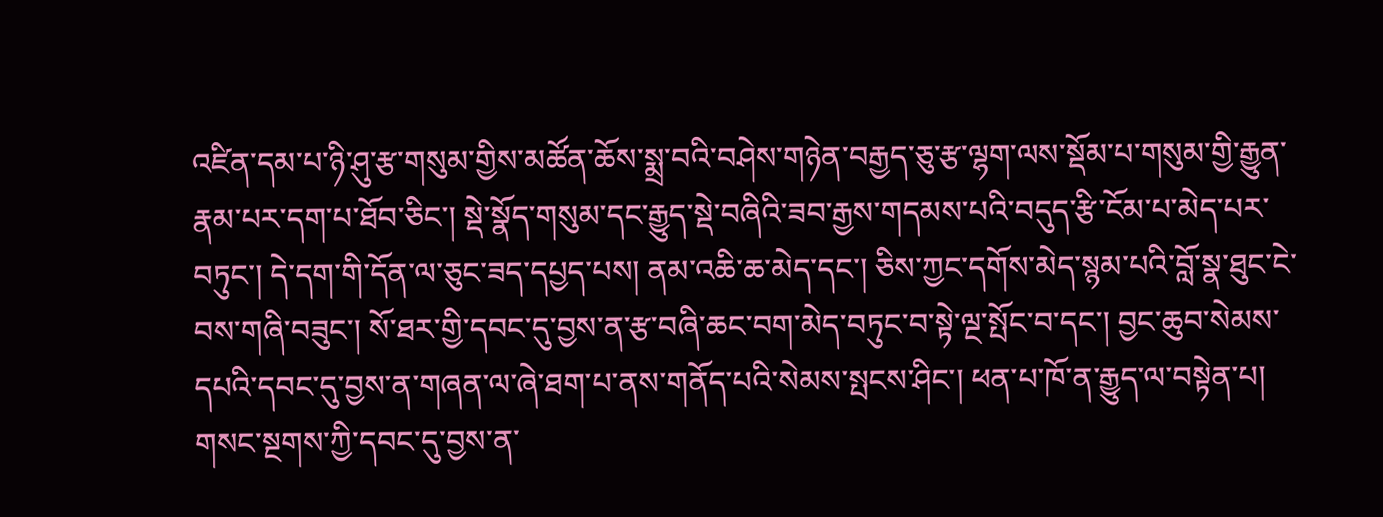འཛིན་དམ་པ་ཉི་ཤུ་རྩ་གསུམ་གྱིས་མཚོན་ཆོས་སྨྲ་བའི་བཤེས་གཉེན་བརྒྱད་ཅུ་རྩ་ལྷག་ལས་སྡོམ་པ་གསུམ་གྱི་རྒྱུན་རྣམ་པར་དག་པ་ཐོབ་ཅིང་། སྡེ་སྣོད་གསུམ་དང་རྒྱུད་སྡེ་བཞིའི་ཟབ་རྒྱས་གདམས་པའི་བདུད་རྩི་ངོམ་པ་མེད་པར་བཏུང་། དེ་དག་གི་དོན་ལ་ཅུང་ཟད་དཔྱད་པས། ནམ་འཆི་ཆ་མེད་དང་། ཅིས་ཀྱང་དགོས་མེད་སྙམ་པའི་བློ་སྣ་ཐུང་ངེ་བས་གཞི་བཟུང་། སོ་ཐར་གྱི་དབང་དུ་བྱས་ན་རྩ་བཞི་ཆང་བག་མེད་བཏུང་བ་སྟེ་ལྔ་སྤོང་བ་དང་། བྱང་ཆུབ་སེམས་དཔའི་དབང་དུ་བྱས་ན་གཞན་ལ་ཞེ་ཐག་པ་ནས་གནོད་པའི་སེམས་སྤངས་ཤིང་། ཕན་པ་ཁོ་ན་རྒྱུད་ལ་བསྟེན་པ། གསང་སྔགས་ཀྱི་དབང་དུ་བྱས་ན་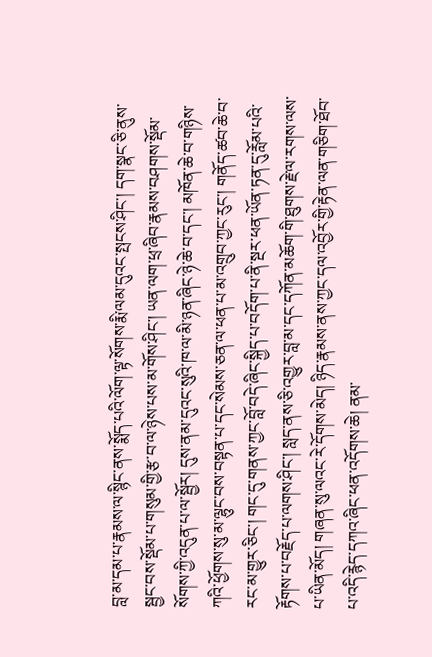བླ་མ་དམ་པ་རྣམས་ལ་སྙིང་ནས་སྨོད་པའི་ལོག་ལྟ་སོགས་རྨི་ལམ་དུའང་སྤངས་ཤིང་། དག་སྣང་ཅི་ནུས་སྦྱང་བས་སྡོམ་པ་གསུམ་གྱི་རྩ་བ་ལ་ཉེས་པས་མ་གོས་ཤིང་། ཡན་ལག་ཕྲ་ཞིབ་རྣམས་བཤགས་སྡོམ་སོགས་ཀྱི་འདུན་པ་ལ་སྦྱོར། དུས་ནམ་དུའང་སུའི་ཁ་ལ་མི་ཉན་ཞིང་ཉེ་ཆེ་བ་དང་། མཁོན་ཆེ་བ་གཉིས་ཀའི་ཕྱོགས་སུ་མ་ལྷུང་བས་བསྟན་པ་དང་སེམས་ཅན་ལ་ཕན་པ་མ་འགྲུབ་ཀྱང་རུང་། གནོད་ཚབ་ཆེ་བ་རང་མ་གྱུར་ཅིང་། གང་དུ་གནས་ཀྱང་བློ་བདེ་ཞིང་སྐྱིད་པ་བདོག་པ་ནི་སྔར་ཕན་ཡོན་ཏན་དུ་རློམ་པའི་རྟོགས་པ་བརྗོད་པ་ལགས་ཤིང་། སླད་ནས་ཅི་འགྱུར་བླ་མ་དང་དཀོན་མཆོག་གི་ཐུགས་རྗེ་ལ་རགས་ལས་པ་ཡིན་མོད། གཞན་སུ་ལའང་རེ་དོགས་མེད། ཉིད་རྣམས་ནས་ཀྱང་དལ་འབྱོར་གྱི་རྟེན་ལན་གཅིག་ཐོབ་པ་འདི་རྙེད་དཀའ་ཞིང་ཕན་འདོགས་ཆེ། ནམ་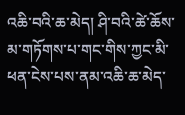འཆི་བའི་ཆ་མེད། ཤི་བའི་ཚེ་ཆོས་མ་གཏོགས་པ་གང་གིས་ཀྱང་མི་ཕན་ངེས་པས་ནམ་འཆི་ཆ་མེད་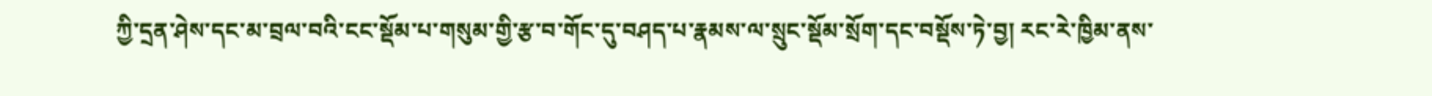ཀྱི་དྲན་ཤེས་དང་མ་བྲལ་བའི་ངང་སྡོམ་པ་གསུམ་གྱི་རྩ་བ་གོང་དུ་བཤད་པ་རྣམས་ལ་སྲུང་སྡོམ་སྲོག་དང་བསྡོས་ཏེ་བྱ། རང་རེ་ཁྱིམ་ནས་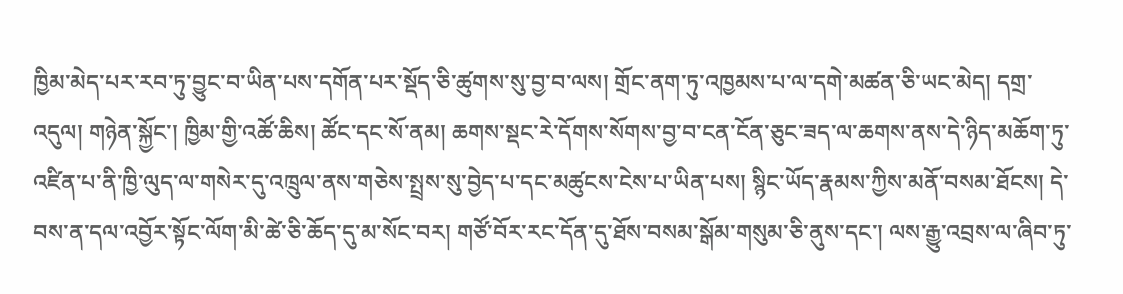ཁྱིམ་མེད་པར་རབ་ཏུ་བྱུང་བ་ཡིན་པས་དགོན་པར་སྡོད་ཅི་ཚུགས་སུ་བྱ་བ་ལས། གྲོང་ནག་ཏུ་འཁྱམས་པ་ལ་དགེ་མཚན་ཅི་ཡང་མེད། དགྲ་འདུལ། གཉེན་སྐྱོང་། ཁྱིམ་གྱི་འཚོ་ཆིས། ཚོང་དང་སོ་ནམ། ཆགས་སྡང་རེ་དོགས་སོགས་བྱ་བ་ངན་ངོན་ཅུང་ཟད་ལ་ཆགས་ནས་དེ་ཉིད་མཆོག་ཏུ་འཛིན་པ་ནི་ཁྱི་ལུད་ལ་གསེར་དུ་འཁྲུལ་ནས་གཅེས་སྤྲས་སུ་བྱེད་པ་དང་མཚུངས་ངེས་པ་ཡིན་པས། སྙིང་ཡོད་རྣམས་ཀྱིས་མནོ་བསམ་ཐོངས། དེ་བས་ན་དལ་འབྱོར་སྟོང་ལོག་མི་ཚེ་ཅི་ཆོད་དུ་མ་སོང་བར། གཙོ་བོར་རང་དོན་དུ་ཐོས་བསམ་སྒོམ་གསུམ་ཅི་ནུས་དང་། ལས་རྒྱུ་འབྲས་ལ་ཞིབ་ཏུ་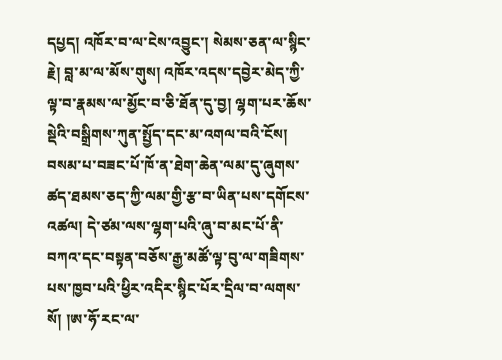དཔྱད། འཁོར་བ་ལ་ངེས་འབྱུང་། སེམས་ཅན་ལ་སྙིང་རྗེ། བླ་མ་ལ་མོས་གུས། འཁོར་འདས་དབྱེར་མེད་ཀྱི་ལྟ་བ་རྣམས་ལ་མྱོང་བ་ཅི་ཐོན་དུ་བྱ། ལྷག་པར་ཆོས་སྡེའི་བསྒྲིགས་ཀུན་སྤྱོད་དང་མ་འགལ་བའི་ངོས། བསམ་པ་བཟང་པོ་ཁོ་ན་ཐེག་ཆེན་ལམ་དུ་ཞུགས་ཚད་ཐམས་ཅད་ཀྱི་ལམ་གྱི་རྩ་བ་ཡིན་པས་དགོངས་འཚལ། དེ་ཙམ་ལས་ལྷག་པའི་ཞུ་བ་མང་པོ་ནི་བཀའ་དང་བསྟན་བཅོས་རྒྱ་མཚོ་ལྟ་བུ་ལ་གཟིགས་པས་ཁྱབ་པའི་ཕྱིར་འདིར་སྙིང་པོར་དྲིལ་བ་ལགས་སོ། །ཨ་ཧོ་རང་ལ་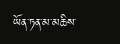ཡོན་ཏན་མ་མཆིས་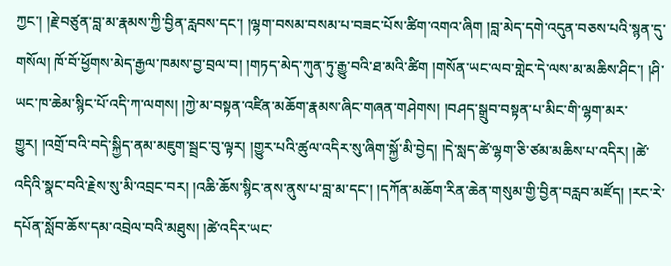ཀྱང་། །རྗེ་བཙུན་བླ་མ་རྣམས་ཀྱི་བྱིན་རླབས་དང་། །ལྷག་བསམ་བསམ་པ་བཟང་པོས་ཚིག་འགའ་ཞིག །བླ་མེད་དགེ་འདུན་བཅས་པའི་སྙན་དུ་གསོལ། ཁོ་བོ་ཕྱོགས་མེད་རྒྱལ་ཁམས་བྱ་བྲལ་བ། །གཏད་མེད་ཀུན་ཏུ་རྒྱུ་བའི་ཐ་མའི་ཚིག །གསོན་ཡང་ལབ་གླེང་དེ་ལས་མ་མཆིས་ཤིང་། །ཤི་ཡང་ཁ་ཆེམ་སྙིང་པོ་འདི་ཀ་ལགས། །ཀྱེ་མ་བསྟན་འཛིན་མཆོག་རྣམས་ཞིང་གཞན་གཤེགས། །བཤད་སྒྲུབ་བསྟན་པ་མིང་གི་ལྷག་མར་གྱུར། །འགྲོ་བའི་བདེ་སྐྱིད་ནམ་མཇུག་སྦྲང་བུ་ལྟར། །གྱུར་པའི་ཚུལ་འདིར་སུ་ཞིག་སྐྱོ་མི་བྱེད། །དེ་སླད་ཚེ་ལྷག་ཅི་ཙམ་མཆིས་པ་འདིར། །ཚེ་འདིའི་སྣང་བའི་རྗེས་སུ་མི་འབྲང་བར། །འཆི་ཆོས་སྙིང་ནས་ནུས་པ་བླ་མ་དང་། །དཀོན་མཆོག་རིན་ཆེན་གསུམ་གྱི་བྱིན་བརླབ་མཛོད། །རང་རེ་དཔོན་སློབ་ཆོས་དམ་འབྲེལ་བའི་མཐུས། །ཚེ་འདིར་ཡང་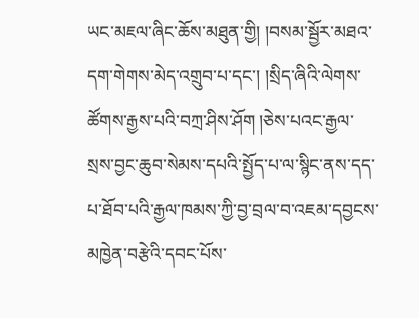ཡང་མཇལ་ཞིང་ཆོས་མཐུན་གྱི། །བསམ་སྦྱོར་མཐའ་དག་གེགས་མེད་འགྲུབ་པ་དང་། །སྲིད་ཞིའི་ལེགས་ཚོགས་རྒྱས་པའི་བཀྲ་ཤིས་ཤོག །ཅེས་པའང་རྒྱལ་སྲས་བྱང་ཆུབ་སེམས་དཔའི་སྤྱོད་པ་ལ་སྙིང་ནས་དད་པ་ཐོབ་པའི་རྒྱལ་ཁམས་ཀྱི་བྱ་བྲལ་བ་འཇམ་དབྱངས་མཁྱེན་བརྩེའི་དབང་པོས་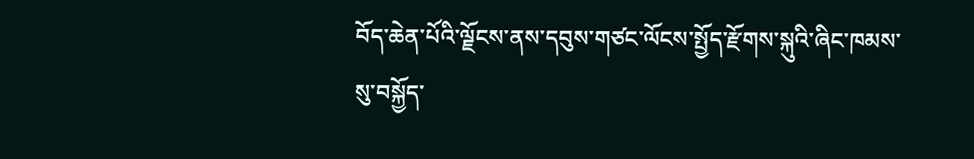བོད་ཆེན་པོའི་ལྗོངས་ནས་དབུས་གཙང་ལོངས་སྤྱོད་རྫོགས་སྐུའི་ཞིང་ཁམས་སུ་བསྐྱོད་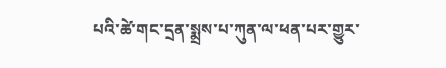པའི་ཚེ་གང་དྲན་སྨྲས་པ་ཀུན་ལ་ཕན་པར་གྱུར་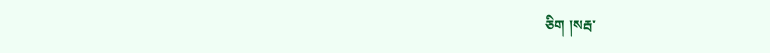ཅིག །སརྦ་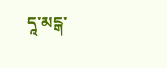དཱ་མངྒ་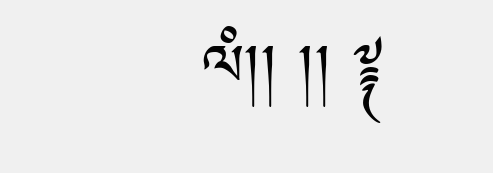ལཾ།། །། ༈